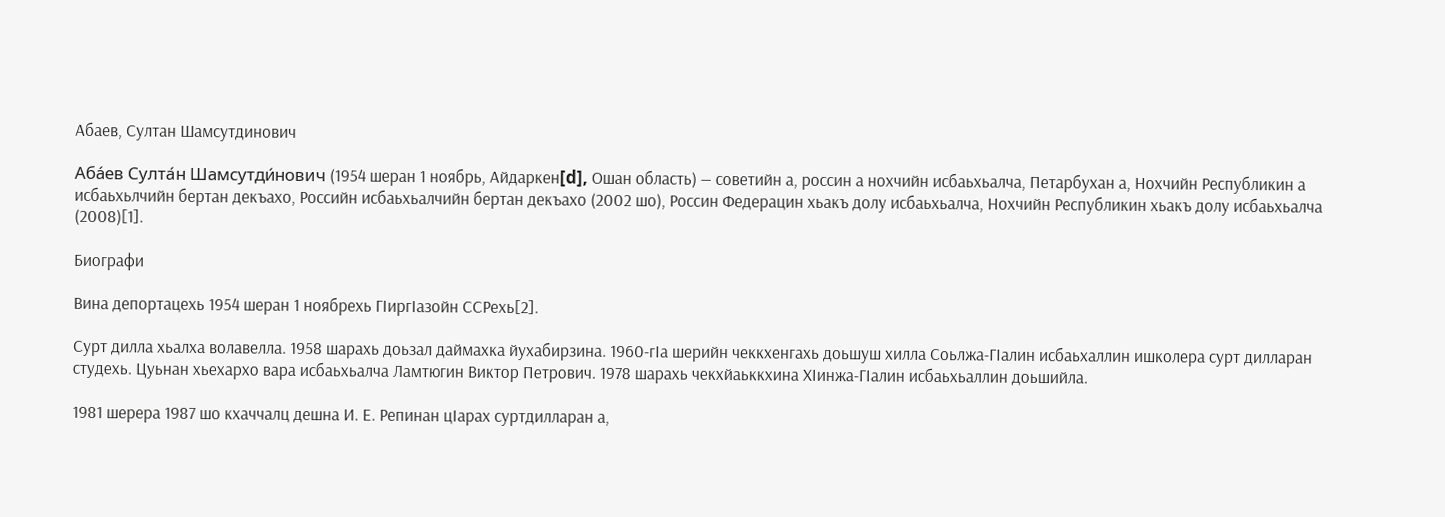Абаев, Султан Шамсутдинович

Аба́ев Султа́н Шамсутди́нович (1954 шеран 1 ноябрь, Айдаркен[d], Ошан область) — советийн а, россин а нохчийн исбаьхьалча, Петарбухан а, Нохчийн Республикин а исбаьхьлчийн бертан декъахо, Российн исбаьхьалчийн бертан декъахо (2002 шо), Россин Федерацин хьакъ долу исбаьхьалча, Нохчийн Республикин хьакъ долу исбаьхьалча (2008)[1].

Биографи

Вина депортацехь 1954 шеран 1 ноябрехь ГӀиргӀазойн ССРехь[2].

Сурт дилла хьалха волавелла. 1958 шарахь доьзал даймахка йухабирзина. 1960-гӀа шерийн чеккхенгахь доьшуш хилла Соьлжа-ГӀалин исбаьхаллин ишколера сурт дилларан студехь. Цуьнан хьехархо вара исбаьхьалча Ламтюгин Виктор Петрович. 1978 шарахь чекхйаьккхина ХӀинжа-ГӀалин исбаьхьаллин доьшийла.

1981 шерера 1987 шо кхаччалц дешна И. Е. Репинан цӀарах суртдилларан а,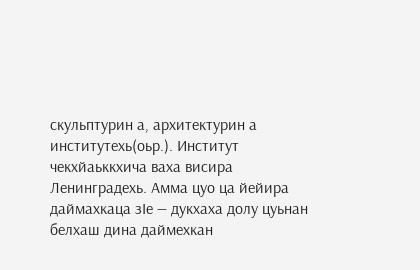скульптурин а, архитектурин а институтехь(оьр.). Институт чекхйаьккхича ваха висира Ленинградехь. Амма цуо ца йейира даймахкаца зӀе — дукхаха долу цуьнан белхаш дина даймехкан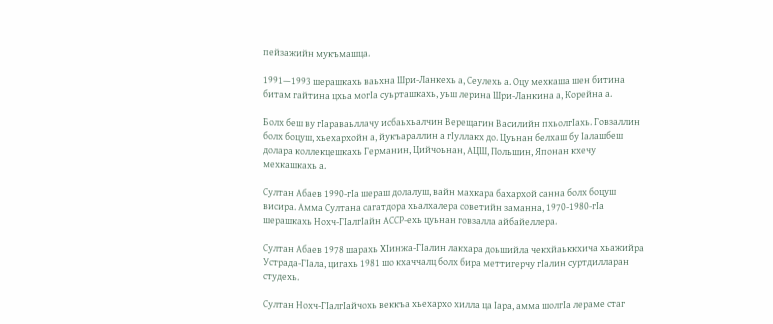пейзажийн мукъмашца.

1991—1993 шерашкахь ваьхна Шри-Ланкехь а, Сеулехь а. Оцу мехкаша шен битина битам гайтина цхьа могӀа суьрташкахь, уьш лерина Шри-Ланкина а, Корейна а.

Болх беш ву гӀараваьллачу исбаьхьалчин Верещагин Василийн пхьолгӀахь. Говзаллин болх боцуш, хьехархойн а, йукъараллин а гӀуллакх до. Цуьнан белхаш бу Ӏалашбеш долара коллекцешкахь Германин, Цийчоьнан, АЦШ, Польшин, Японан кхечу мехкашкахь а.

Султан Абаев 1990-гӀа шераш долалуш, вайн махкара бахархой санна болх боцуш висира. Амма Султана сагатдора хьалхалера советийн заманна, 1970-1980-гӀа шерашкахь Нохч-ГӀалгӀайн АССР-ехь цуьнан говзалла айбайеллера.

Султан Абаев 1978 шарахь ХӀинжа-ГӀалин лакхара доьшийла чекхйаьккхича хьажийра Устрада-ГӀала, цигахь 1981 шо кхаччалц болх бира меттигерчу гӀалин суртдилларан студехь.

Султан Нохч-ГӀалгӀайчохь веккъа хьехархо хилла ца Ӏара, амма шолгӀа лераме стаг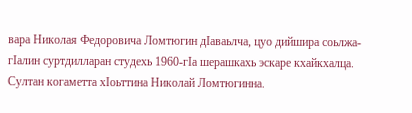вара Николая Федоровича Ломтюгин дӀаваьлча, цуо дийшира соьлжа-гӀалин суртдилларан студехь 1960-гӀа шерашкахь эскаре кхайкхалца. Султан когаметта хӀоьттина Николай Ломтюгинна.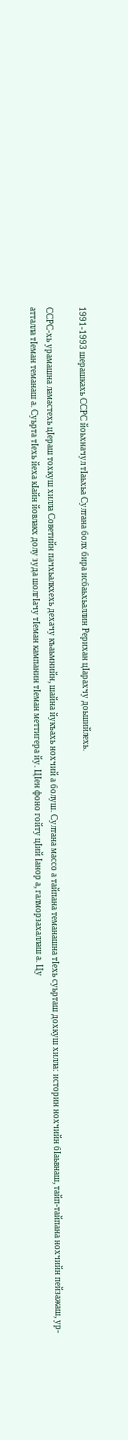1991-1993 шерашкахь ССРС йоьхначул тӀаьхьа Султана болх бира исбаьхьаллин Рерихан цӀарахчу доьшийлехь.

ССРС-хь урамашна ламастехь цӀераш тохкуш хилла Советийн пачхьалкхехь дехачу къаьмнийн, шайна йукъахь нохчий а болуш. Султана массо а тайпана теманашна тӀехь суьрташ дохкуш хилла: историн нохчийн бӀаьвнаш, тайп-тайпана нохчийн пейзажаш, ур-атталла тӀеман теманаш а. Суьрта тӀехь йеха кӀайн йовлакх долу зуда шолгӀачу тӀеман кампанин тӀеман меттигера йу. ЦӀен фоно гойту цӀий Ӏанор а, галморзахаллаш а. Цу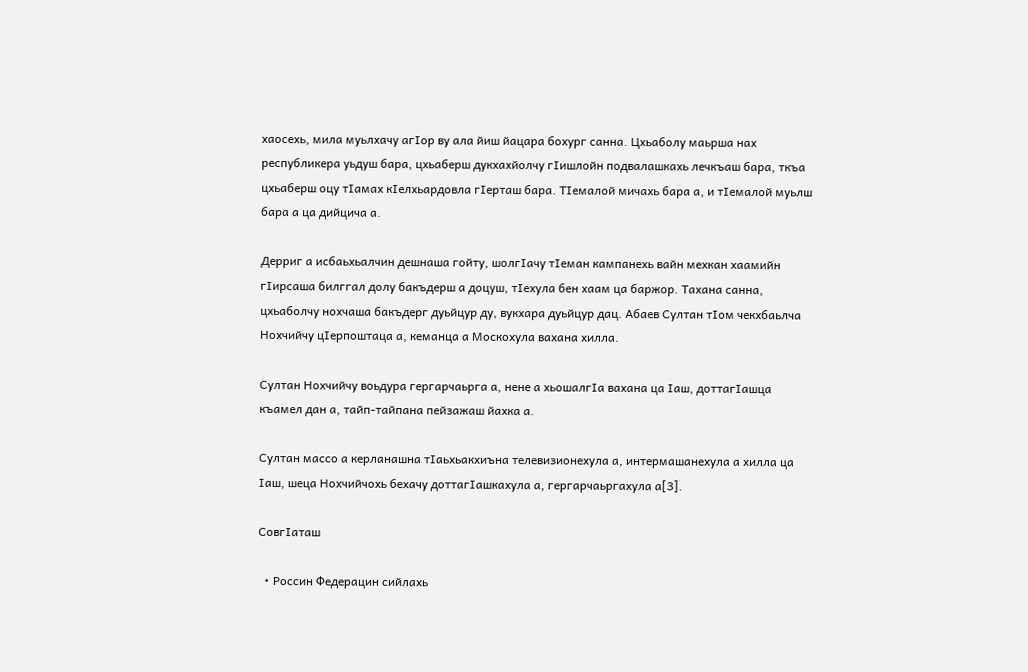хаосехь, мила муьлхачу агӀор ву ала йиш йацара бохург санна. Цхьаболу маьрша нах республикера уьдуш бара, цхьаберш дукхахйолчу гӀишлойн подвалашкахь лечкъаш бара, ткъа цхьаберш оцу тӀамах кӀелхьардовла гӀерташ бара. ТӀемалой мичахь бара а, и тӀемалой муьлш бара а ца дийцича а.

Дерриг а исбаьхьалчин дешнаша гойту, шолгӀачу тӀеман кампанехь вайн мехкан хаамийн гӀирсаша билггал долу бакъдерш а доцуш, тӀехула бен хаам ца баржор. Тахана санна, цхьаболчу нохчаша бакъдерг дуьйцур ду, вукхара дуьйцур дац. Абаев Султан тӀом чекхбаьлча Нохчийчу цӀерпоштаца а, кеманца а Москохула вахана хилла.

Султан Нохчийчу воьдура гергарчаьрга а, нене а хьошалгӀа вахана ца Ӏаш, доттагӀашца къамел дан а, тайп-тайпана пейзажаш йахка а.

Султан массо а керланашна тӀаьхьакхиъна телевизионехула а, интермашанехула а хилла ца Ӏаш, шеца Нохчийчохь бехачу доттагӀашкахула а, гергарчаьргахула а[3].

СовгӀаташ

  • Россин Федерацин сийлахь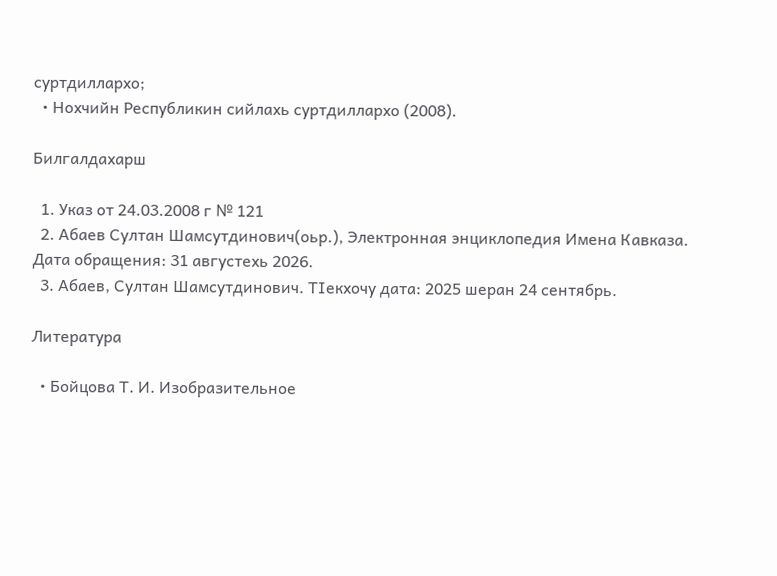суртдиллархо;
  • Нохчийн Республикин сийлахь суртдиллархо (2008).

Билгалдахарш

  1. Указ от 24.03.2008 г № 121
  2. Абаев Султан Шамсутдинович(оьр.), Электронная энциклопедия Имена Кавказа. Дата обращения: 31 августехь 2026.
  3. Абаев, Султан Шамсутдинович. ТӀекхочу дата: 2025 шеран 24 сентябрь.

Литература

  • Бойцова Т. И. Изобразительное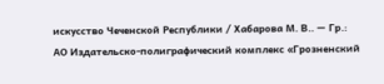искусство Чеченской Республики / Хабарова М. В.. — Гр.: АО Издательско-полиграфический комплекс «Грозненский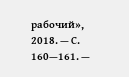рабочий», 2018. — С. 160—161. —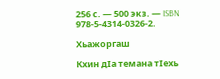256 с. — 500 экз. — ISBN 978-5-4314-0326-2.

Хьажоргаш

Кхин дӀа темана тӀехь